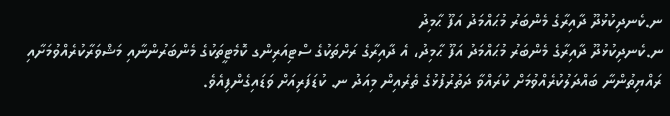ނ.ކެނދިކުޅުދޫ ދާއިރާގެ މެންބަރު މުޙައްމަދު އަފޫ ޙާމިދު
ނ.ކެނދިކުޅުދޫ ދާއިރާގެ މެންބަރު މުޙައްމަދު އަފޫ ޙާމިދު، އެ ދާއިރާގެ ރަށްތަކުގެ ސްޓިއަރިންގ ކޮމެޓީތަކުގެ މެންބަރުންނާއި މަޝްވަރާކުރެއްވުމަށާއި ރައްޔިތުންނާ ބައްދަލުކުރެއްވުމަށް ކުރައްވާ ދަތުރުފުޅުގެ ތެރެއިން މިއަދު ނ. ކުޑަފަރިއަށް ވަޑައިގެންފިއެވެ.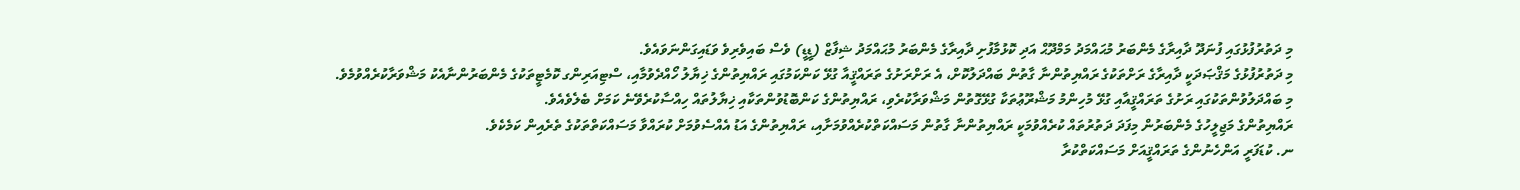މި ދަތުރުފުޅުގައި ފުނަދޫ ދާއިރާގެ މެންބަރު މުޙައްމަދު މަމްދޫޙް އަދި ކޮޅުމާފުށި ދާއިރާގެ މެންބަރު މުޙައްމަދު ޝިފާޒް (ޑީޑީ) ވެސް ބައިވެރިވެ ވަޑައިގަންނަވައެވެ.
މި ދަތުރުފުޅުގެ މަޤްޞަދަކީ ދާއިރާގެ ރަށްތަކުގެ ރައްޔިތުންނާ ގާތުން ބައްދަލުކޮށް، އެ ރަށްރަށުގެ ތަރައްޤީއާ ގުޅޭ ކަންކަމުގައި ރައްޔިތުންގެ ޚިޔާލު ހޯއްދެވުމާއި، ސްޓިއަރިންގ ކޮމެޓީތަކުގެ މެންބަރުންނާއެކު މަޝްވަރާކުރެއްވުމެވެ.
މި ބައްދަލުވުންތަކުގައި ރަށުގެ ތަރައްޤީއާއި ގުޅޭ މުހިންމު މަޝްރޫޢުތަކާ ގުޅޭގޮތުން މަޝްވަރާކުރެވި، ރައްޔިތުންގެ ކަންބޮޑުވުންތަކާއި ޚިޔާލުތައް ހިއްސާކުރެވޭނެ ކަމަށް ބެލެވެއެވެ.
ރައްޔިތުންގެ މަޖިލީހުގެ މެންބަރުން މިފަދަ ދަތުރުތައް ކުރެއްވުމަކީ ރައްޔިތުންނާ ގާތުން މަސައްކަތްކުރެއްވުމަށާއި، ރައްޔިތުންގެ އަޑު އެއްސެވުމަށް ކުރައްވާ މަސައްކަތްތަކުގެ ތެރެއިން ކަމެކެވެ.
ނ. ކުޑަފަރީ އަންހެނުންގެ ތަރައްޤީއަށް މަސައްކަތްކުރާ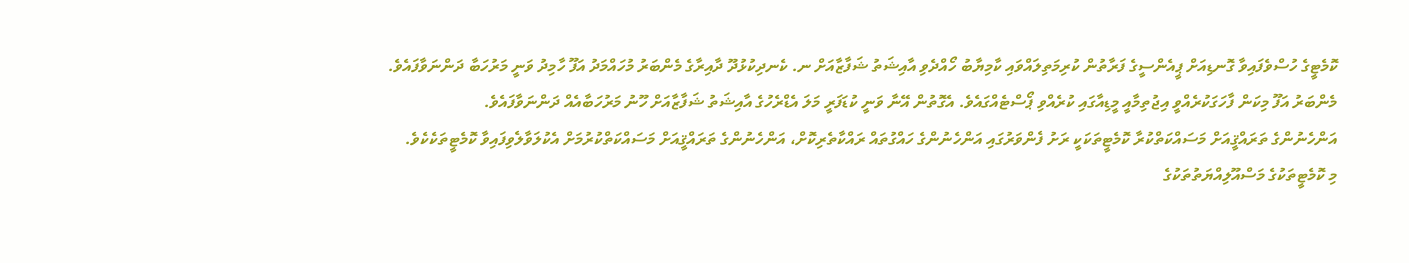ކޮމެޓީގެ ހުސްވެފައިވާ ގޮނޑިއަށް ޕީއެންސީގެ ފަރާތުން ކުރިމަތިލައްވައި ކާމިޔާބު ހޯއްދެވި އާއިޝަތު ޝަފާޒާއަށް ނ. ކެނދިކުޅުދޫ ދާއިރާގެ މެންބަރު މުހައްމަދު އަފޫ ހާމިދު ވަނީ މަރުހަބާ ދަންނަވާފައެވެ.
މެންބަރު އަފޫ މިކަން ފާހަގަކުރެއްވީ އިޖުތިމާއީ މީޑިއާގައި ކުރެއްވި ޕޯސްޓެއްގައެވެ. އެގޮތުން އޭނާ ވަނީ ކުޑަފަރީ މަލަ އެޑްރެހުގެ އާއިޝަތު ޝަފާޒާއަށް ހޫނު މަރުހަބާއެއް ދަންނަވާފައެވެ.
އަންހެނުންގެ ތަރައްޤީއަށް މަސައްކަތްކުރާ ކޮމެޓީތަކަކީ ރަށު ފެންވަރުގައި އަންހެނުންގެ ހައްގުތައް ރައްކާތެރިކޮށް، އަންހެނުންގެ ތަރައްޤީއަށް މަސައްކަތްކުރުމަށް އެކުލަވާލެވިފައިވާ ކޮމެޓީތަކެކެވެ.
މި ކޮމެޓީތަކުގެ މަސްއޫލިއްޔަތުތަކުގެ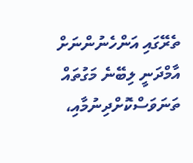ތެރޭގައި އަންހެނުންނަށް އާމްދަނީ ލިބޭނެ މަގުތައް ތަނަވަސްކޮށްދިނުމާއި،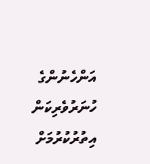އަންހެނުންގެ ހުނަރުވެރިކަން އިތުރުކުރުމަށް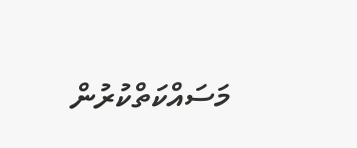މަސައްކަތްކުރުން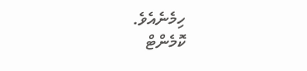ހިމެނެއެވެ.
ކޮމެންޓް